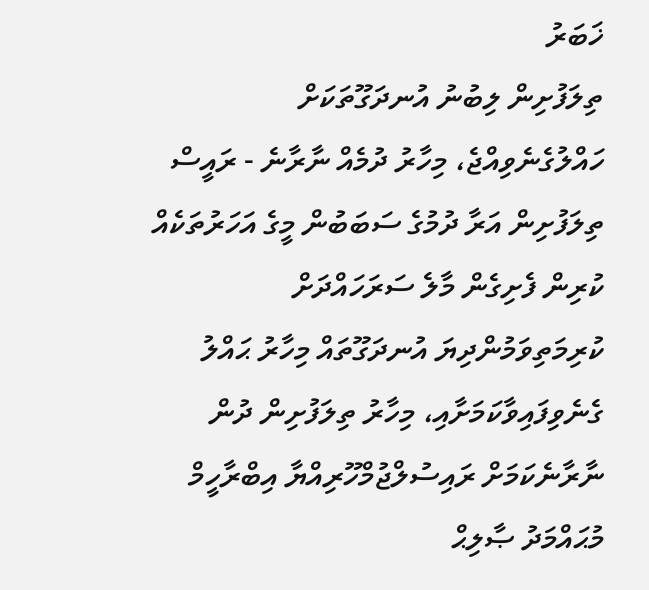ޚަބަރު
ތިލަފުށިން ލިބުނު އުނދަގޫތަކަށް ހައްލުގެނެވިއްޖެ، މިހާރު ދުމެއް ނާރާނެ - ރައީސް
ތިލަފުށިން އަރާ ދުމުގެ ސަބަބުން މީގެ އަހަރުތަކެއް ކުރިން ފެށިގެން މާލެ ސަރަހައްދަށް ކުރިމަތިވަމުންދިޔަ އުނދަގޫތައް މިހާރު ޙައްލު ގެނެވިފައިވާކަމަށާއި، މިހާރު ތިލަފުށިން ދުން ނާރާނެކަމަށް ރައިސުލްޖުމްހޫރިއްޔާ އިބްރާހީމް މުޙައްމަދު ޞާލިޙް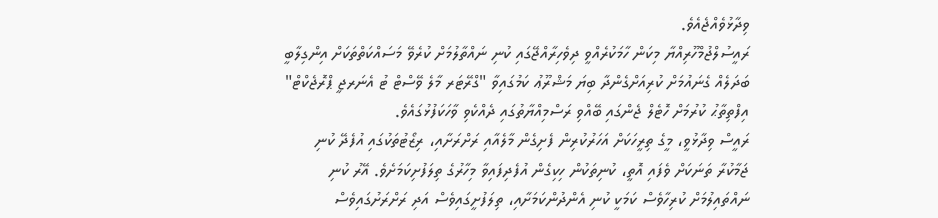ވިދާޅުވެއްޖެއެވެ.
ރައީސުލްޖުމްހޫރިއްޔާ މިކަން ހާމަކުރެއްވީ ދިވެހިރާއްޖޭގައި ކުނި ނައްތާލުމަށް ކުރެވޭ މަސައްކަތްތަކަށް އިންގިލާބީ ބަދަލެއް ގެނައުމަށް ކުރިއަށްގެންދާ ބިޔަ މަޝްރޫޢު ކަމުގައިވާ "ގްރޭޓަރ މާލެ ވޭސްޓް ޓު އެނަރޖީ ޕްރޮޖެކްޓް" އިފްތިތާޙު ކުރުމަށް ހޮޓެލް ޖެންގައި ބޭއްވި ރަސްމިއްޔާތުގައި ދެއްކެވި ވާހަކަފުޅުގައެވެ.
ރައީސް ވިދާޅުވީ، މީގެ ތިރީހަކަށް އަހަރުކުރިން ފެށިގެން މާލެއާއި ރަށްރަށާއި، ރިޒޯޓުތަކުގައި އުފެދޭ ކުނި ޖަމާކުރާ ތަނަކަށް ވެފައި އޮތީ، ކުނިތަކުން ހިކިގެން އުފެދިފައިވާ މިހާރުގެ ތިލަފުށިކަމަށެވެ. އޭރު ކުނި ނައްތައިލުމަށް ކުރިހާވެސް ކަމަކީ ކުނި އެންދުންކަމަށާއި، ތިލަފުށީގައިވެސް އަދި ރަށްރަށުގައިވެސް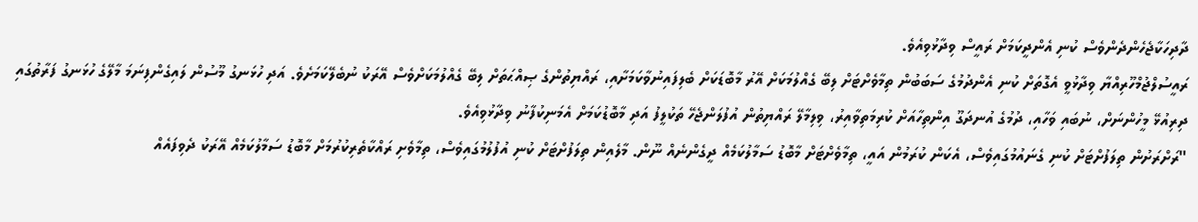ދާދިހަކާޖެހެންދެންވެސް ކުނި އެންދީކަމަށް ރައީސް ވިދާޅުވިއެވެ.
ރައީސުލްޖުމްހޫރިއްޔާ ވިދާޅުވީ އެގޮތަށް ކުނި އެންދުމުގެ ސަބަބުން ތިމާވެށްޓަށް ލިބޭ ގެއްލުމަކަށް އޭރު މާބޮޑަކަށް ބެލިފައިނުވާކަމަށާއި، ރައްޔިތުންގެ ޞިއްޙަތަށް ލިބޭ ގެއްލުމަކަށްވެސް އޭރަކު ނުބެލޭކަމަށެވެ. އަދި ހުޅަނގު މޫސުން ލައިގެންފިނަމަ މާލޭގެ ހުޅަނގު ފަރާތުގައި ދިރިއުޅޭ މީހުންނަށް، ނުބައި ވަހާއި، ދުމުގެ އުނދަގޫ އިންތިހާއަށް ކުރިމަތިވާއިރު، ވިލިމާލޭ ރައްޔިތުން އުފުލަންޖެހޭ ތަކުލީފު އަދި މާބޮޑުކަމަށް އެމަނިކުފާނު ވިދާޅުވިއެވެ.
"ރަށްރަށުން ތިލަފުށްޓަށް ކުނި ގެނައުމުގައިވެސް، އެކަން ކުރަމުން އައީ، ތިމާވެށްޓަށް މާބޮޑު ސަމާލުކަމެއް ދީގެންނެއް ނޫން. މާލެއިން ތިލަފުށްޓަށް ކުނި އުފުލުމުގައިވެސް، ތިމާވެށި ރައްކާތެރިކުރުމަށް މާބޮޑު ސަމާލުކަމެއް އޭރަކު ދެވިފައެއް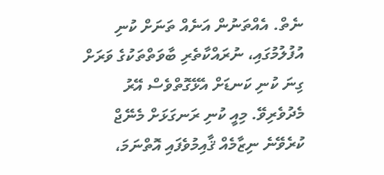ނެތް. އެއްތަނުން އަނެއް ތަނަށް ކުނި އުފުލުމުގައި، ނުރައްކާތެރި ބާވަތްތަކުގެ ވަރަށް ގިނަ ކުނި ކަނޑަށް އެޅޭގޮތްވެސް އޭރު މެދުވެރިވޭ. މިއީ ކުނި ރަނގަޅަށް މެނޭޖް ކުރެވޭނެ ނިޒާމެއް ޤާއިމުވެފައި އޮތްނަމަ،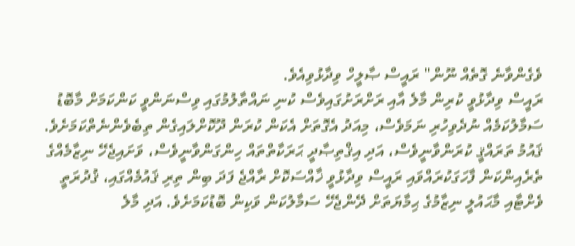ވެގެންވާނެ ގޮތެއް ނޫން" ރައީސް ޞާލީހް ވިދާޅުވިއެވެ.
ރައީސް ވިދާޅުވީ ކުރިން މާލެ އާއި ރަށްރަށުގައިވެސް ކުނި ނައްތާލުމުގައި ވިސްނަންވީ ކަންކަމަށް މާބޮޑު ސަމާލުކަމެއް ނުދެވިހުރި ނަމަވެސް، މިއަދު އެގޮތަށް އެކަން ކުރަން ދޫކޮށްލައިގެން ތިބެވެންނެތްކަމަށެވެ.
ޤައުމު ތަރައްޤީ ކުރަންވާނީވެސް، އަދި އިޤްތިޞާދީ ޙަރަކާތްތައް ހިންގަންވާނީވެސް، ވަށައިޖެހޭ ނިޒާމެއްގެ ތެރެއިންކަން ފާހަގަކުރައްވައި ރައީސް ވިދާޅުވީ ޚާއްސަކޮށް ރާއްޖެ ފަދަ ބިން ތިރި ޤައުމެއްގައި، ޤުދުރަތީ ވެށްޓާއި މާޙައުލީ ނިޒާމުގެ ޙިމާޔަތަށް ދޭންޖެހޭ ސަމާލުކަން ވަކިން ބޮޑުކަމަށެވެ. އަދި މާލެ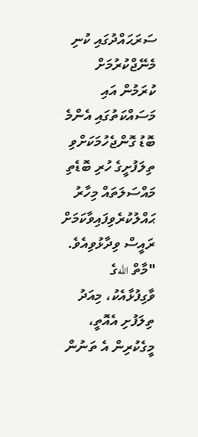ސަރަޙައްދުގައި ކުނި މެނޭޖްކުރުމަށް ކުރަމުން އައި މަސައްކަތުގައި އެންމެ ބޮޑު ގޮންޖެހުމަކަށްވި ތިލަފުށީގެ ހުރި ބޮޑެތި މައްސަލަތައް މިހާރު ޙައްލުކުރެވިފައިވާކަމަށް ރައީސް ވިދާޅުވިއެވެ.
"މާތް اللهގެ ވާގިފުޅާއެކު، މިއަދު ތިލަފުށި އެއޮތީ، މީގެކުރިން އެ ތަނުން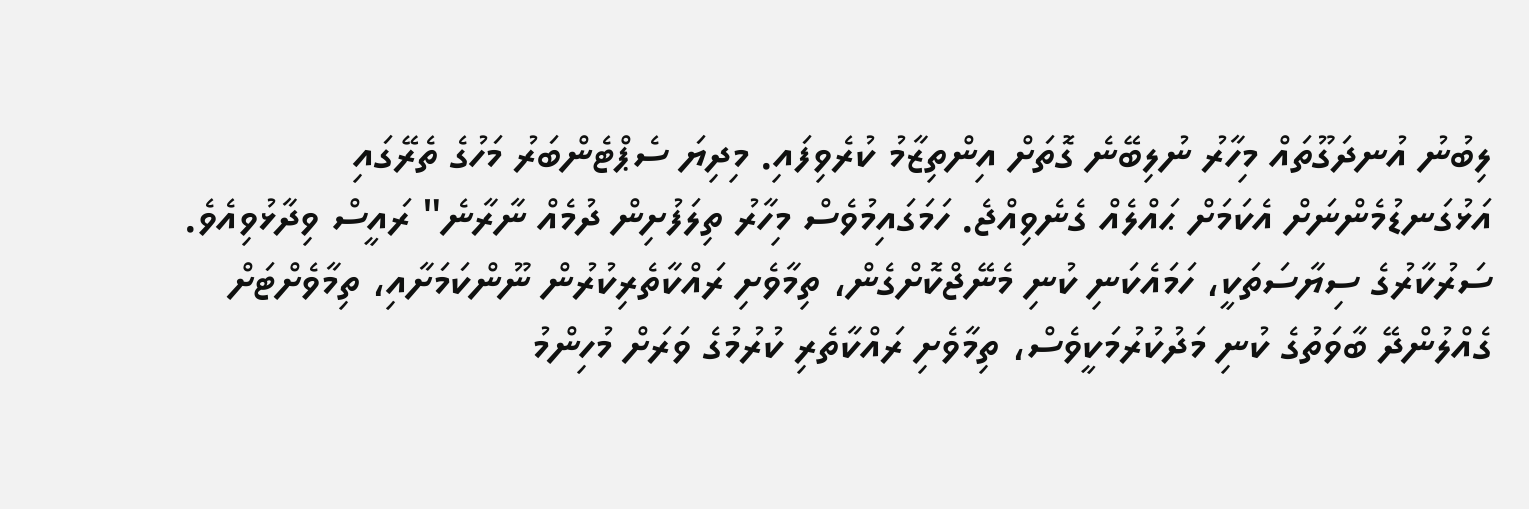ލިބުނު އުނދަގޫތައް މިހާރު ނުލިބޭނެ ގޮތަށް އިންތިޒާމު ކުރެވިފައި. މިދިޔަ ސެޕްޓެންބަރު މަހުގެ ތެރޭގައި އަޅުގަނޑުމެންނަށް އެކަމަށް ޙައްލެއް ގެނެވިއްޖެ. ހަމަގައިމުވެސް މިހާރު ތިލަފުށިން ދުމެއް ނާރާނެ" ރައީސް ވިދާޅުވިއެވެ.
ސަރުކާރުގެ ސިޔާސަތަކީ، ހަމައެކަނި ކުނި މެނޭޖްކޮށްގެން، ތިމާވެށި ރައްކާތެރިކުރުން ނޫންކަމަށާއި، ތިމާވެށްޓަށް ގެއްލުންދޭ ބާވަތުގެ ކުނި މަދުކުރުމަކީވެސް، ތިމާވެށި ރައްކާތެރި ކުރުމުގެ ވަރަށް މުހިންމު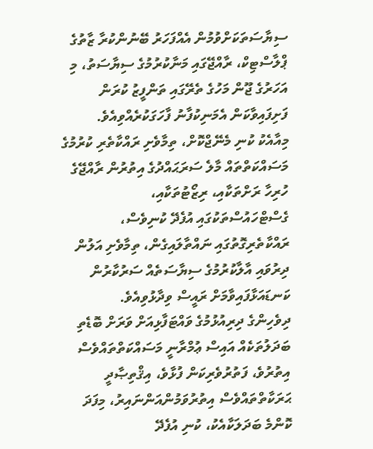ސިޔާސަތަކަށްވުމުން އެއްފަހަރު ބޭނުންކުރާ ޒާތުގެ ޕްލާސްޓިކް، ރާއްޖޭގައި މަނާކުރުމުގެ ސިޔާސަތު، މި އަހަރުގެ ޖޫން މަހުގެ ތެރޭގައި ތަންފީޒު ކުރަން ފަށިފައިވާކަން އެމަނިކުފާނު ފާހަގަކުރެއްވިއެވެ.
މިއާއެކު ކުނި މެނޭޖްކޮށް، ތިމާވެށި ރައްކާތެރި ކުރުމުގެ މަސައްކަތްތައް މާލެ ސަރަޙައްދުގެ އިތުރުން ރާއްޖޭގެ ހުރިހާ ރަށްތަކާއި، ރިޒޯޓުތަކާއި، ގެސްޓްހައުސްތަކުގައި އުފެދޭ ކުނިވެސް، ރައްކާތެރިގޮތުގައި ނައްތާލައިގެން، ތިމާވެށި އަލުން ދިރުވައި އާލާކުރުމުގެ ސިޔާސަތެއް ސަރުކާރުން ކަނޑައަޅާފައިވާމަށް ރައީސް ވިދާޅުވިއެވެ.
ދިވެހިންގެ ދިރިއުޅުމުގެ ވައްޓަފާޅިއަށް ވަރަށް ބޮޑެތި ބަދަލުތަކެއް އައިސް ޢުމްރާނީ މަސައްކަތްތައްވެސް އިތުރުވެ، ފަތުރުވެރިކަން ފުޅާވެ، އިޤްތިޞާދީ ޙަރަކާތްތައްވެސް އިތުރުވަމުންއަންނައިރު، މިފަދަ ކޮންމެ ބަދަލަކާއެކު، ކުނި އުފެދޭ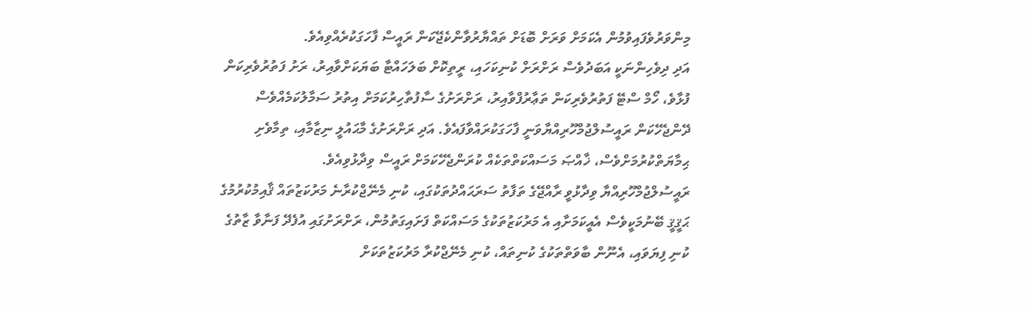މިންވަރުވެފައިވުމުން އެކަމަށް ވަރަށް ބޮޑަށް ތައްޔާރުވާންކެޖޭކަން ރައީސް ފާހަގަކުރެއްވިއެވެ.
އަދި ދިވެހިންނަކީ އަބަދުވެސް ރަށްރަށް ކުނިކަހައި، ރީތިކޮށް ބަލަހައްޓާ ބަޔަކަށްވާއިރު، ރަށު ފަތުރުވެރިކަން ފުޅާވެ، ހޯމް ސްޓޭ ފަތުރުވެރިކަން ތަޢާރުފްވާއިރު، ރަށްރަށުގެ ސާފުތާހިރުކަމަށް އިތުރު ސަމާލުކަމެއްވެސް ދޭންޖެހޭކަން ރައީސުލްޖުމްހޫރިއްޔާވަނީ ފާހަގަކުރައްވާފައެވެ. އަދި ރަށްރަށުގެ މާޙައުލީ ނިޒާމާއި، ތިމާވެށި ޙިމާޔަތްކުރުމަށްވެސް، ޚާއްޞަ މަސައްކަތްތަކެއް ކުރަންޖެހޭކަމަށް ރައީސް ވިދާޅުވިއެވެ.
ރައީސުލްޖުމްހޫރިއްޔާ ވިދާޅުވީ ރާއްޖޭގެ ތަފާތު ސަރަޙައްދުތަކުގައި، ކުނި މެނޭޖްކުރާނެ މަރުކަޒުތައް ޤާއިމުކުރުމުގެ ޙަޤީޤީ ބޭނުމަކީވެސް އެއީކަމަށާއި އެ މަރުކަޒުތަކުގެ މަސައްކަތް ފަށައިގަތުމުން، ރަށްރަށުގައި އުފެދޭ ފަނާވާ ޒާތުގެ ކުނި ފިޔަވައި، އެނޫން ބާވަތްތަކުގެ ކުނިތައް، ކުނި މެނޭޖްކުރާ މަރުކަޒުތަކަށް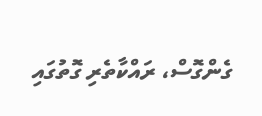ގެންގޮސް، ރައްކާތެރި ގޮތުގައި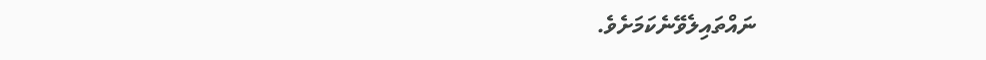ނައްތައިލެވޭނެކަމަށެވެ.